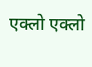एक्लो एक्लो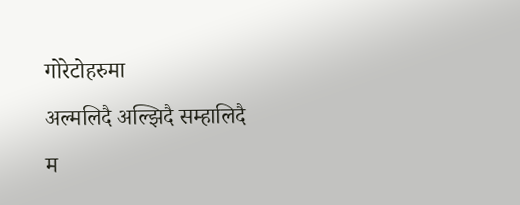गोरेटोहरुमा
अल्मलिदै अल्झिदै सम्हालिदै
म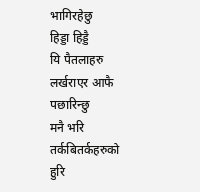भागिरहेछु
हिड्डा हिड्डै
यि पैतलाहरु
लर्खराएर आफै
पछारिन्छु
मनै भरि
तर्कबितर्कहरुको
हुरि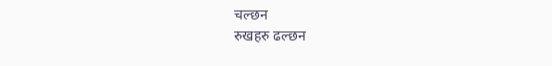चल्छन
रुखहरु ढल्छन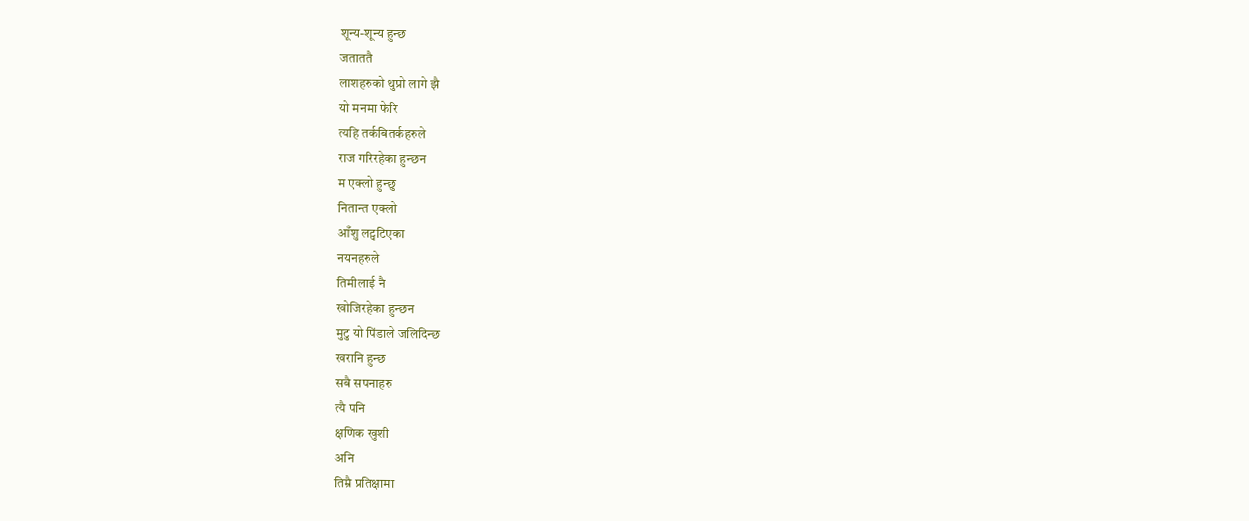शून्य-शून्य हुन्छ
जताततै
लाशहरुको थुप्रो लागे झै
यो मनमा फेरि
त्यहि तर्कबितर्कहरुले
राज गरिरहेका हुन्छन
म एक्लो हुन्छु
नितान्त एक्लो
आँशु लट्पटिएका
नयनहरुले
तिमीलाई नै
खोजिरहेका हुन्छन
मुटु यो पिंडाले जलिदिन्छ
खरानि हुन्छ
सबै सपनाहरु
त्यै पनि
क्षणिक खुशी
अनि
तिम्रै प्रतिक्षामा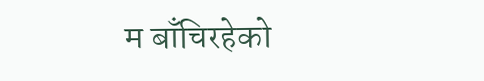म बाँचिरहेको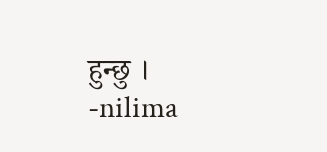हुन्छु ।
-nilima